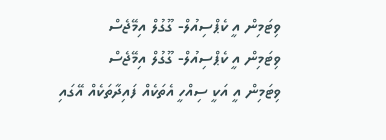ވިޓަމިން އީ ކެޕްސިއުލް- ގޫގުލް އިމޭޖެސް
ވިޓަމިން އީ ކެޕްސިއުލް- ގޫގުލް އިމޭޖެސް
ވިޓަމިން އީ އަކީ ސިއްހީ އެތަކެއް ފައިދާތަކެއް އޭގައި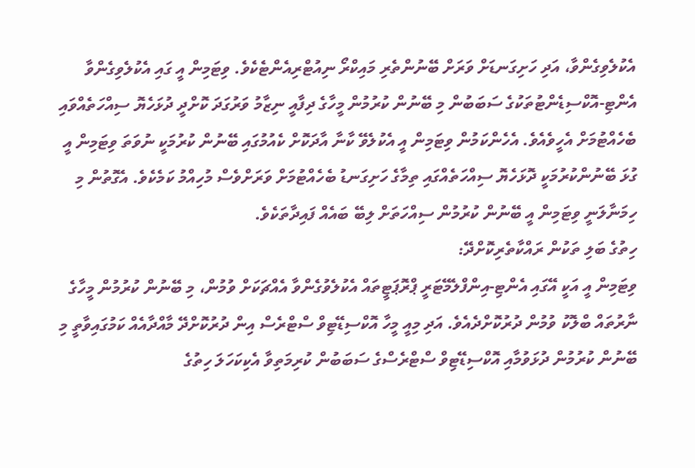އެކުލެވިގެންވާ، އަދި ހަށިގަނޑަށް ވަރަށް ބޭނުންތެރި މައިކްރޯ ނިއުޓްރިއެންޓެކެވެ. ވިޓަމިން އީ ގައި އެކުލެވިގެންވާ އެންޓި-އޮކްސިޑެންޓުތަކުގެ ސަބަބުން މި ބޭނުން ކުރުމުން މީހާގެ ދިފާއީ ނިޒާމު ވަރުގަދަ ކޮށްދީ ދުޅަހެޔޮ ސިއްހަތެއްވައި ބެހެއްޓުމަށް އެހީވެއެވެ. އެހެންކަމުން ވިޓަމިން އީ އެކުލެވޭ ކާނާ އާދަކޮށް ކެއުމުގައި ބޭނުން ކުރުމަކީ ނުވަތަ ވިޓަމިން އީ ގުޅަ ބޭނުންކުރުމަކީ ދޮޅަހެޔޮ ސިއްހަތެއްގައި ތިމާގެ ހަށިގަނޑު ބެހެއްޓުމަށް ވަރަށްވެސް މުހިއްމު ކަމެކެވެ. އެގޮތުން މި ހިމަނާލަނީ ވިޓަމިން އީ ބޭނުން ކުރުމުން ސިއްހަތަށް ލިބޭ ބައެއް ފައިދާތަކެވެ.
ހިތުގެ ބަލި ތަކުން ރައްކާތެރިކޮށްދޭ:
ވިޓަމިން އީ އަކީ އޭގައި އެންޓި-އިންފްލެމޭޓަރީ ޕްރޮޕަޓީތައް އެކުލެވުގެންވާ އެއްޗަކަށް ވުމުން، މި ބޭނުން ކުރުމުން މީހާގެ ނާރުތައް ބްލޮކު ވުމުން ދުރުކޮށްދެއެވެ. އަދި މިއީ މީހާ އޮކްސިޑޭޓިވް ސްޓްރެސް އިން ދުރުކޮށްދޭ މާއްދާއެއް ކަމުގައިވާތީ މި ބޭނުން ކުރުމުން ދުޅަވުމާއި އޮކްސިޑޭޓިވް ސްޓްރެސްގެ ސަބަބުން ކުރިމަތިވާ އެކިކަހަލަ ހިތުގެ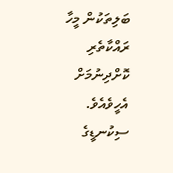ބަލިތަކުން މީހާ ރައްކާތެރި ކޮށްދިނުމަށް އެހީވެއެވެ.
ސިކުނޑީގެ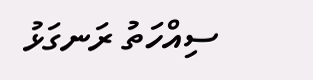ސިއްހަތު ރަނގަޅު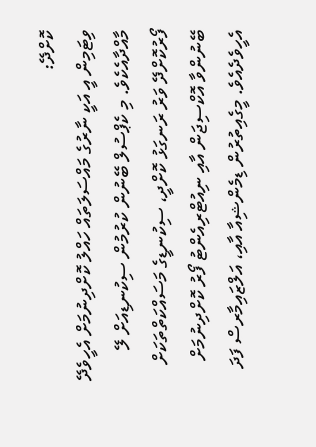ކޮށްދޭ:
ވިޓަމިން އީ އަކީ ނާރުގެ މައްސަލަތައް ހައްލު ކޮށްދިނުމަށް އެހީވެދޭ މާއްދާއެކެވެ. މި ކެޕްސުލް ބޭނުން ކުރުމުން ސިކުނޑިއަށް ލޭ ފޯރުކޮށްދޭ ވަރު ރަނގަޅު ކޮށްދީ، ސިކުނޑީގެ މަސައްކަތްތަކަށް ބޭނުންވާ އޮކްސިޖަން އާއި ނިއުޓްރިއެންޓު ފޯރު ކޮށްދިނުމަށް އެހީވެދެއެވެ. މީގެއިތުރުން ޑިމެންޝިއާ އާއި، އަލްޒައިމާރސް ފަދަ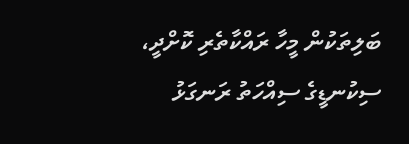ބަލިތަކުން މީހާ ރައްކާތެރި ކޮށްދީ، ސިކުނޑީގެ ސިއްހަތު ރަނގަޅު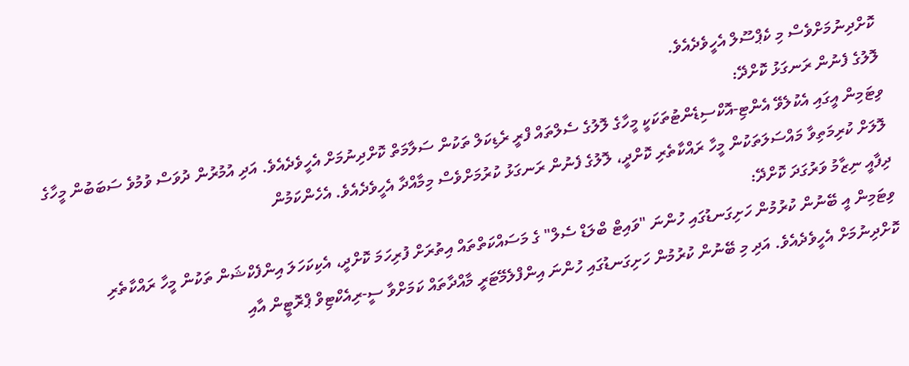ކޮށްދިނުމަށްވެސް މި ކެޕްސޫލް އެހީވެދެއެވެ.
ލޮލުގެ ފެނުން ރަނގަޅު ކޮށްދޭ:
ވިޓަމިން އީގައި އެކުލެވޭ އެންޓި-އޮކްސިޑެންޓުތަކަކީ މީހާގެ ލޮލުގެ ސެލްތައް ފްރީ ރެޑިކަލް ތަކުން ސަލާމަތް ކޮށްދިނުމަށް އެހީވެދެއެވެ. އަދި އުމުރުން ދުވަސް ވުމުވެ ސަބަބުން މީހާގެ ލޮލަށް ކުރިމަތިވާ މައްސަލަތަކުން މީހާ ރައްކާތެރި ކޮށްދީ، ލޮލުގެ ފެނުން ރަނގަޅު ކުރުމަށްވެސް މިމާއްދާ އެހީވެދެއެވެ. އެހެންކަމުން
ދިފާއީ ނިޒާމު ވަރުގަދަ ކޮށްދޭ:
ވިޓަމިން އީ ބޭނުން ކުރުމުން ހަށިގަނޑުގައި ހުންނަ "ވައިޓް ބްލަޑް ސެލް" ގެ މަސައްކަތްތައް އިތުރަށް ފުރިހަމަ ކޮށްދީ، އެކިކަހަލަ އިންފެކްޝަން ތަކުން މީހާ ރައްކާތެރި ކޮށްދިނުމަށް އެހީވެދެއެވެ. އަދި މި ބޭނުން ކުރުމުން ހަށިގަނޑުގައި ހުންނަ އިންފްލެމޭޓަރީ މާއްދާތައް ކަމަށްވާ ސީ-ރިއެކްޓިވް ޕްރޮޓީން އާއި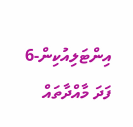އިންޓަލިއުކިން-6 ފަދަ މާއްދާތައް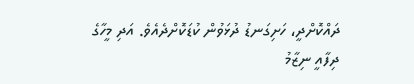ދައްކޮށްދީ، ހަށިގަނޑު ދުޅަވުން ކުޑަކޮށްދެއެވެ. އަދި މީހާގެ ދިފާއީ ނިޒާމު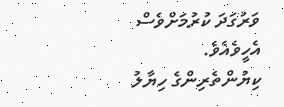ވަރުގަދަ ކުރުމަށްވެސް އެހީވެއެވެ.
ކިޔުންތެރިންގެ ހިޔާލު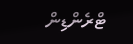ޓްރެންޑިން